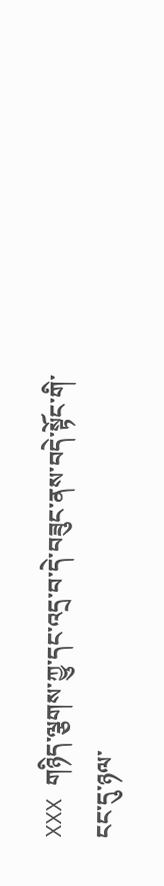XXX གཉིད་ལྕགས་ཀྱུ་དང་འདྲ་བ་དེ་བཟུང་ནས་བདེ་སྟོང་གི་ངང་དུ་ཉལ་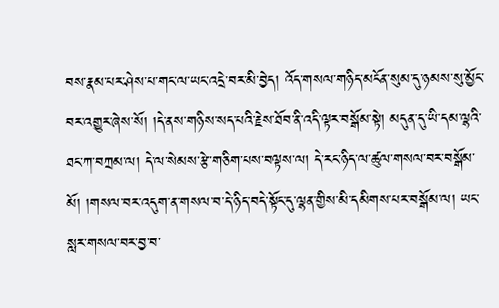བས་རྣམ་པར་ཤེས་པ་གང་ལ་ཡང་འདྲེ་བར་མི་བྱེད། འོད་གསལ་གཉིད་མངོན་སུམ་དུ་ཉམས་སུ་མྱོང་བར་འགྱུར་ཞེས་སོ། །དེ་ནས་གཉིས་སད་པའི་རྗེས་ཐོབ་ནི་འདི་ལྟར་བསྒོམ་སྟེ། མདུན་དུ་ཡི་དམ་ལྷའི་ཐང་ཀ་བཀྲམ་ལ། དེ་ལ་སེམས་རྩེ་གཅིག་པས་བལྟས་ལ། དེ་རང་ཉིད་ལ་ཚུལ་གསལ་བར་བསྒོམ་མོ། །གསལ་བར་འདུག་ན་གསལ་བ་དེ་ཉིད་བདེ་སྟོང་དུ་ལྷན་གྱིས་མི་དམིགས་པར་བསྒོམ་ལ། ཡང་སླར་གསལ་བར་བྱ་བ་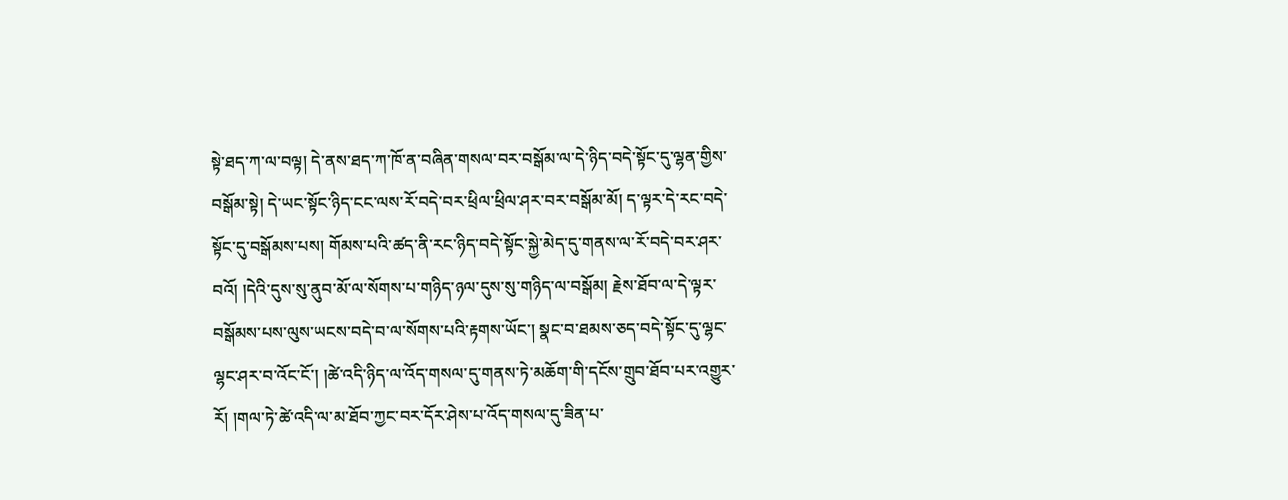སྟེ་ཐད་ཀ་ལ་བལྟ། དེ་ནས་ཐད་ཀ་ཁོ་ན་བཞིན་གསལ་བར་བསྒོམ་ལ་དེ་ཉིད་བདེ་སྟོང་དུ་ལྷན་གྱིས་བསྒོམ་སྟེ། དེ་ཡང་སྟོང་ཉིད་ངང་ལས་རོ་བདེ་བར་ཕྲིལ་ཕྲིལ་ཤར་བར་བསྒོམ་མོ། ད་ལྟར་དེ་རང་བདེ་སྟོང་དུ་བསྒོམས་པས། གོམས་པའི་ཚད་ནི་རང་ཉིད་བདེ་སྟོང་སྐྱེ་མེད་དུ་གནས་ལ་རོ་བདེ་བར་ཤར་བའོ། །དེའི་དུས་སུ་ནུབ་མོ་ལ་སོགས་པ་གཉིད་ཉལ་དུས་སུ་གཉིད་ལ་བསྒོམ། རྗེས་ཐོབ་ལ་དེ་ལྟར་བསྒོམས་པས་ལུས་ཡངས་བདེ་བ་ལ་སོགས་པའི་རྟགས་ཡོང་། སྣང་བ་ཐམས་ཅད་བདེ་སྟོང་དུ་ལྷང་ལྷང་ཤར་བ་འོང་ངོ་། །ཚེ་འདི་ཉིད་ལ་འོད་གསལ་དུ་གནས་ཏེ་མཆོག་གི་དངོས་གྲུབ་ཐོབ་པར་འགྱུར་རོ། །གལ་ཏེ་ཚེ་འདི་ལ་མ་ཐོབ་ཀྱང་བར་དོར་ཤེས་པ་འོད་གསལ་དུ་ཟིན་པ་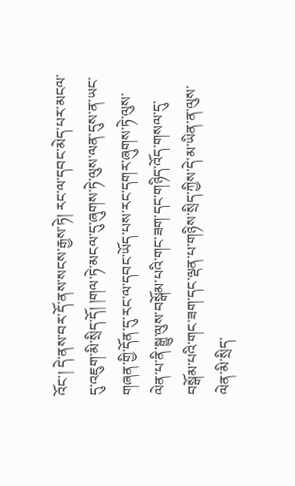འོང་། དེ་ནས་བར་དོ་ནས་སངས་རྒྱས་ཏེ། རང་ལ་དབང་མེད་པར་མངལ་དུ་འཇུག་མི་སྲིད་དོ། །གལ་ཏེ་མངལ་དུ་ཞུགས་ཏེ་ལུས་ལན་དུས་ན་ཡང་གཞན་གྱི་དོན་དུ་རང་ལ་དབང་ཡོད་པས་རང་དགར་ཞུགས་ཏེ་ལུས་ལེན་པ་ནི་སྒྱུ་ལུས་བསྒོམ་པའི་གང་ཟག་དང་གཉིད་འོད་གསལ་དུ་བསྒོམ་པའི་གང་ཟག་དང་ལྡན་པ་གཉིས་སྲིད་ཀྱིས་དེ་མ་ཡིན་ན་ལུས་ལེན་མི་སྲིད་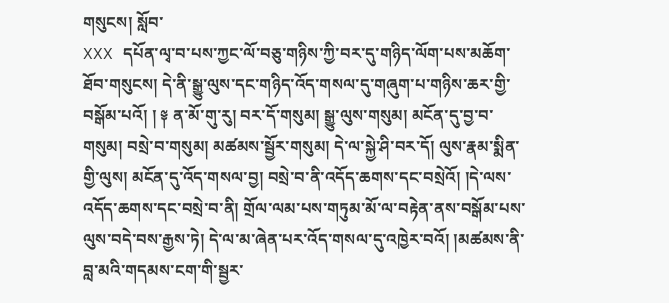གསུངས། སློབ་
XXX དཔོན་ལྭ་བ་པས་ཀྱང་ལོ་བཅུ་གཉིས་ཀྱི་བར་དུ་གཉིད་ལོག་པས་མཆོག་ཐོབ་གསུངས། དེ་ནི་སྒྱུ་ལུས་དང་གཉིད་འོད་གསལ་དུ་གཞུག་པ་གཉིས་ཆར་གྱི་བསྒོམ་པའོ། ། ༈ ན་མོ་གུ་རུ། བར་དོ་གསུམ། སྒྱུ་ལུས་གསུམ། མངོན་དུ་བྱ་བ་གསུམ། བསྲེ་བ་གསུམ། མཚམས་སྦྱོར་གསུམ། དེ་ལ་སྐྱེ་ཤི་བར་དོ། ལུས་རྣམ་སྨིན་གྱི་ལུས། མངོན་དུ་འོད་གསལ་བྱ། བསྲེ་བ་ནི་འདོད་ཆགས་དང་བསྲེའོ། །དེ་ལས་འདོད་ཆགས་དང་བསྲེ་བ་ནི། གྲོལ་ལམ་པས་གཏུམ་མོ་ལ་བརྟེན་ནས་བསྒོམ་པས་ལུས་བདེ་བས་རྒྱས་ཏེ། དེ་ལ་མ་ཞེན་པར་འོད་གསལ་དུ་འཁྱེར་བའོ། །མཚམས་ནི་བླ་མའི་གདམས་ངག་གི་སྦྱར་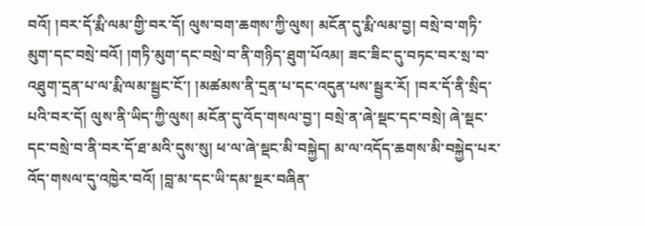བའོ། །བར་དོ་རྨི་ལམ་གྱི་བར་དོ། ལུས་བག་ཆགས་ཀྱི་ལུས། མངོན་དུ་རྨི་ལམ་བྱ། བསྲེ་བ་གཏི་མུག་དང་བསྲེ་བའོ། །གཏི་མུག་དང་བསྲེ་བ་ནི་གཉིད་ཐུག་པོའམ། ཟང་ཟིང་དུ་བཏང་བར་སྲ་བ་འཐུག་དྲན་པ་ལ་རྨི་ལམ་སྦྱང་ངོ་། །མཚམས་ནི་དྲན་པ་དང་འདུན་པས་སྦྱར་རོ། །བར་དོ་ནི་སྲིད་པའི་བར་དོ། ལུས་ནི་ཡིད་ཀྱི་ལུས། མངོན་དུ་འོད་གསལ་བྱ་། བསྲེ་ན་ཞེ་སྡང་དང་བསྲེ། ཞེ་སྡང་དང་བསྲེ་བ་ནི་བར་དོ་ཐ་མའི་དུས་སུ། ཕ་ལ་ཞེ་སྡང་མི་བསྐྱེད། མ་ལ་འདོད་ཆགས་མི་བསྐྱེད་པར་འོད་གསལ་དུ་འཁྱེར་བའོ། །བླ་མ་དང་ཡི་དམ་སྔར་བཞིན་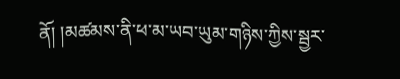ནོ། །མཚམས་ནི་ཕ་མ་ཡབ་ཡུམ་གཉིས་ཀྱིས་སྦྱར་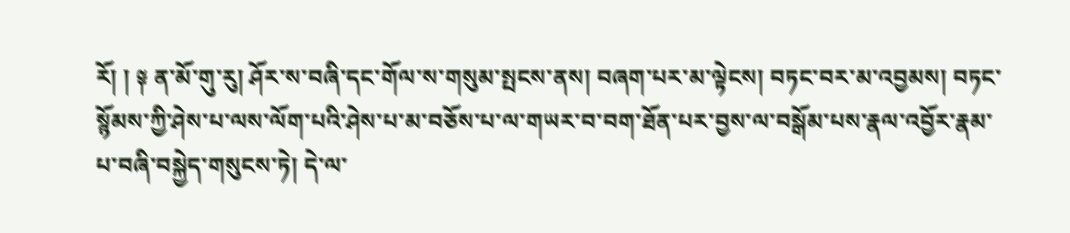རོ། ། ༈ ན་མོ་གུ་རུ། ཤོར་ས་བཞི་དང་གོལ་ས་གསུམ་སྤངས་ནས། བཞག་པར་མ་ལྟེངས། བཏང་བར་མ་འབྱམས། བཏང་སྙོམས་ཀྱི་ཤེས་པ་ལས་ལོག་པའི་ཤེས་པ་མ་བཅོས་པ་ལ་གཡར་བ་བག་ཐོན་པར་བྱས་ལ་བསྒོམ་པས་རྣལ་འབྱོར་རྣམ་པ་བཞི་བསྐྱེད་གསུངས་ཏེ། དེ་ལ་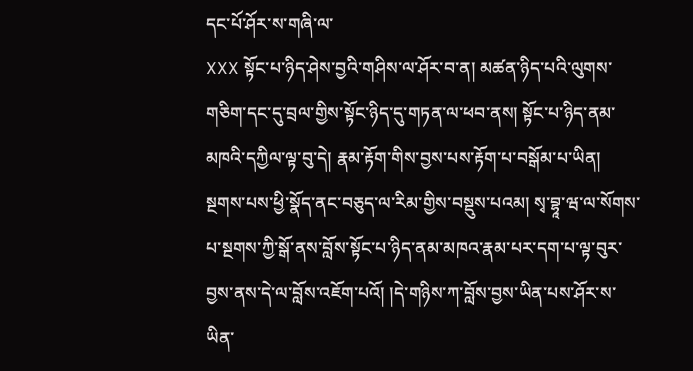དང་པོ་ཤོར་ས་གཞི་ལ་
XXX སྟོང་པ་ཉིད་ཤེས་བྱའི་གཤིས་ལ་ཤོར་བ་ན། མཚན་ཉིད་པའི་ལུགས་གཅིག་དང་དུ་བྲལ་གྱིས་སྟོང་ཉིད་དུ་གཏན་ལ་ཕབ་ནས། སྟོང་པ་ཉིད་ནམ་མཁའི་དཀྱིལ་ལྟ་བུ་དེ། རྣམ་རྟོག་གིས་བྱས་པས་རྟོག་པ་བསྒོམ་པ་ཡིན། སྔགས་པས་ཕྱི་སྣོད་ནང་བཅུད་ལ་རིམ་གྱིས་བསྡུས་པའམ། སྭ་བྷཱ་ཝ་ལ་སོགས་པ་སྔགས་ཀྱི་སྒོ་ནས་བློས་སྟོང་པ་ཉིད་ནམ་མཁའ་རྣམ་པར་དག་པ་ལྟ་བུར་བྱས་ནས་དེ་ལ་བློས་འཇོག་པའོ། །དེ་གཉིས་ཀ་བློས་བྱས་ཡིན་པས་ཤོར་ས་ཡིན་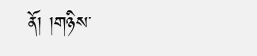ནོ། །གཉིས་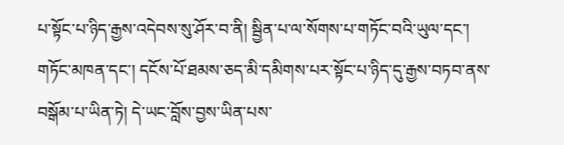པ་སྟོང་པ་ཉིད་རྒྱས་འདེབས་སུ་ཤོར་བ་ནི། སྦྱིན་པ་ལ་སོགས་པ་གཏོང་བའི་ཡུལ་དང་། གཏོང་མཁན་དང་། དངོས་པོ་ཐམས་ཅད་མི་དམིགས་པར་སྟོང་པ་ཉིད་དུ་རྒྱས་བཏབ་ནས་བསྒོམ་པ་ཡིན་ཏེ། དེ་ཡང་བློས་བྱས་ཡིན་པས་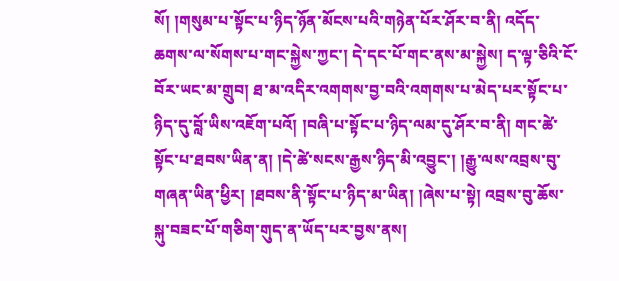སོ། །གསུམ་པ་སྟོང་པ་ཉིད་ཉོན་མོངས་པའི་གཉེན་པོར་ཤོར་བ་ནི། འདོད་ཆགས་ལ་སོགས་པ་གང་སྐྱེས་ཀྱང་། དེ་དང་པོ་གང་ནས་མ་སྐྱེས། ད་ལྟ་ཅིའི་ངོ་བོར་ཡང་མ་གྲུབ། ཐ་མ་འདིར་འགགས་བྱ་བའི་འགགས་པ་མེད་པར་སྟོང་པ་ཉིད་དུ་བློ་ཡིས་འཇོག་པའོ། །བཞི་པ་སྟོང་པ་ཉིད་ལམ་དུ་ཤོར་བ་ནི། གང་ཚེ་སྟོང་པ་ཐབས་ཡིན་ན། །དེ་ཚེ་སངས་རྒྱས་ཉིད་མི་འབྱུང་། །རྒྱུ་ལས་འབྲས་བུ་གཞན་ཡིན་ཕྱིར། །ཐབས་ནི་སྟོང་པ་ཉིད་མ་ཡིན། །ཞེས་པ་སྟེ། འབྲས་བུ་ཆོས་སྐུ་བཟང་པོ་གཅིག་གུད་ན་ཡོད་པར་བྱས་ནས།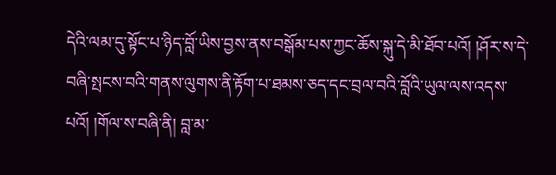དེའི་ལམ་དུ་སྟོང་པ་ཉིད་བློ་ཡིས་བྱས་ནས་བསྒོམ་པས་ཀྱང་ཆོས་སྐུ་དེ་མི་ཐོབ་པའོ། །ཤོར་ས་དེ་བཞི་སྤངས་བའི་གནས་ལུགས་ནི་རྟོག་པ་ཐམས་ཅད་དང་བྲལ་བའི་བློའི་ཡུལ་ལས་འདས་པའོ། །གོལ་ས་བཞི་ནི། བླ་མ་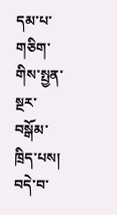དམ་པ་གཅིག་གིས་སྤྱན་སྔར་བསྒོམ་ཁྲིད་པས། བདེ་བ་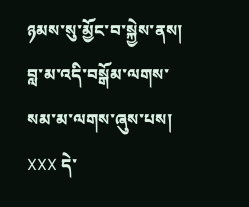ཉམས་སུ་མྱོང་བ་སྐྱེས་ནས། བླ་མ་འདི་བསྒོམ་ལགས་སམ་མ་ལགས་ཞུས་པས།
XXX དེ་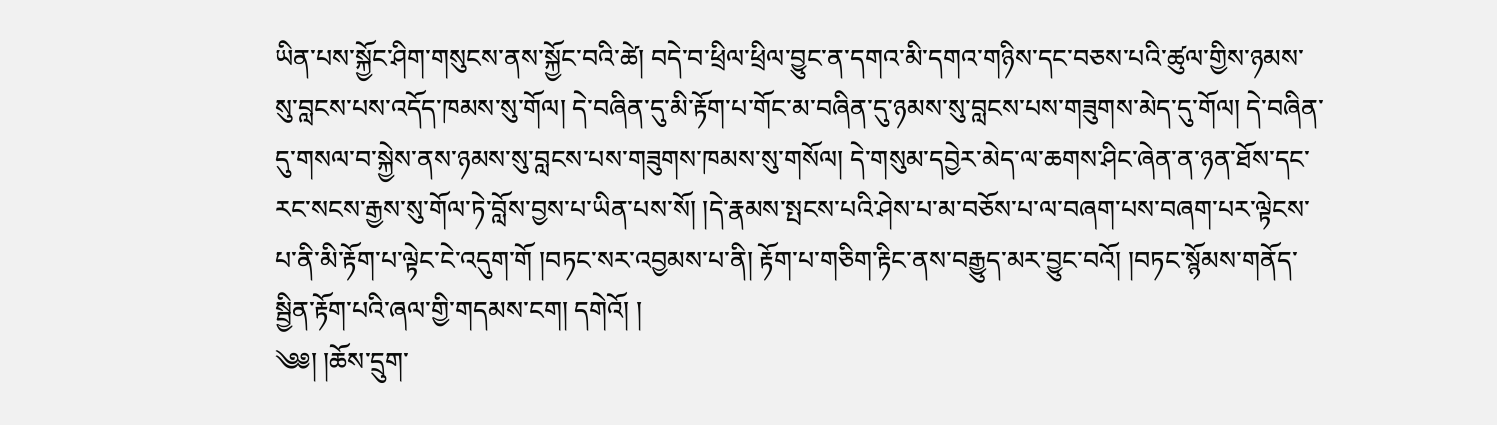ཡིན་པས་སྐྱོང་ཤིག་གསུངས་ནས་སྐྱོང་བའི་ཚེ། བདེ་བ་ཕྲིལ་ཕྲིལ་བྱུང་ན་དགའ་མི་དགའ་གཉིས་དང་བཅས་པའི་ཚུལ་གྱིས་ཉམས་སུ་བླངས་པས་འདོད་ཁམས་སུ་གོལ། དེ་བཞིན་དུ་མི་རྟོག་པ་གོང་མ་བཞིན་དུ་ཉམས་སུ་བླངས་པས་གཟུགས་མེད་དུ་གོལ། དེ་བཞིན་དུ་གསལ་བ་སྐྱེས་ནས་ཉམས་སུ་བླངས་པས་གཟུགས་ཁམས་སུ་གསོལ། དེ་གསུམ་དབྱེར་མེད་ལ་ཆགས་ཤིང་ཞེན་ན་ཉན་ཐོས་དང་རང་སངས་རྒྱས་སུ་གོལ་ཏེ་བློས་བྱས་པ་ཡིན་པས་སོ། །དེ་རྣམས་སྤངས་པའི་ཤེས་པ་མ་བཅོས་པ་ལ་བཞག་པས་བཞག་པར་ལྟེངས་པ་ནི་མི་རྟོག་པ་ལྟེང་ངེ་འདུག་གོ །བཏང་སར་འབྱམས་པ་ནི། རྟོག་པ་གཅིག་རྟིང་ནས་བརྒྱུད་མར་བྱུང་བའོ། །བཏང་སྙོམས་གནོད་སྦྱིན་རྟོག་པའི་ཞལ་གྱི་གདམས་ངག། དགེའོ། །
༄༅། །ཆོས་དྲུག་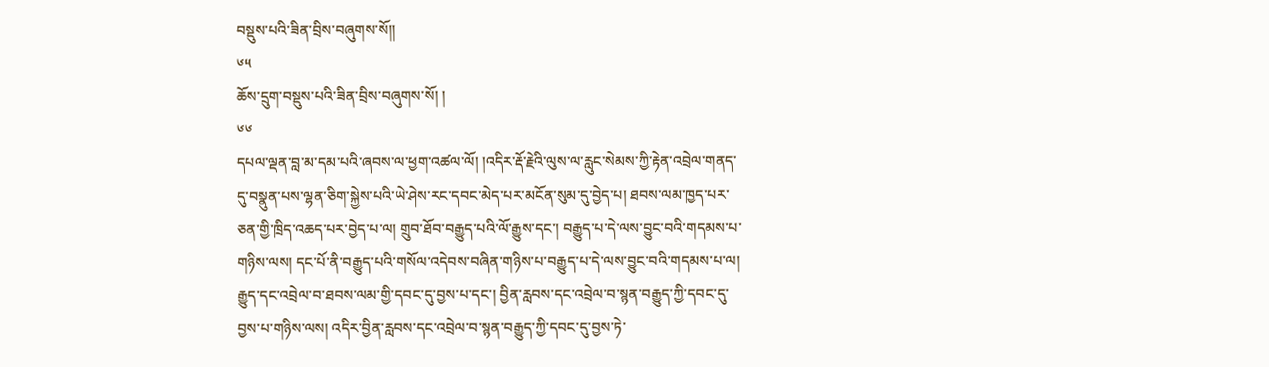བསྡུས་པའི་ཟིན་བྲིས་བཞུགས་སོ༎
༦༥
ཆོས་དྲུག་བསྡུས་པའི་ཟིན་བྲིས་བཞུགས་སོ། །
༦༦
དཔལ་ལྡན་བླ་མ་དམ་པའི་ཞབས་ལ་ཕྱག་འཚལ་ལོ། །འདིར་རྡོ་རྗེའི་ལུས་ལ་རླུང་སེམས་ཀྱི་རྟེན་འབྲེལ་གནད་དུ་བསྣུན་པས་ལྷན་ཅིག་སྐྱེས་པའི་ཡེ་ཤེས་རང་དབང་མེད་པར་མངོན་སུམ་དུ་བྱེད་པ། ཐབས་ལམ་ཁྱད་པར་ཅན་གྱི་ཁྲིད་འཆད་པར་བྱེད་པ་ལ། གྲུབ་ཐོབ་བརྒྱུད་པའི་ལོ་རྒྱུས་དང་། བརྒྱུད་པ་དེ་ལས་བྱུང་བའི་གདམས་པ་གཉིས་ལས། དང་པོ་ནི་བརྒྱུད་པའི་གསོལ་འདེབས་བཞིན་གཉིས་པ་བརྒྱུད་པ་དེ་ལས་བྱུང་བའི་གདམས་པ་ལ། རྒྱུད་དང་འབྲེལ་བ་ཐབས་ལམ་གྱི་དབང་དུ་བྱས་པ་དང་། བྱིན་རླབས་དང་འབྲེལ་བ་སྙན་བརྒྱུད་ཀྱི་དབང་དུ་བྱས་པ་གཉིས་ལས། འདིར་བྱིན་རླབས་དང་འབྲེལ་བ་སྙན་བརྒྱུད་ཀྱི་དབང་དུ་བྱས་ཏེ་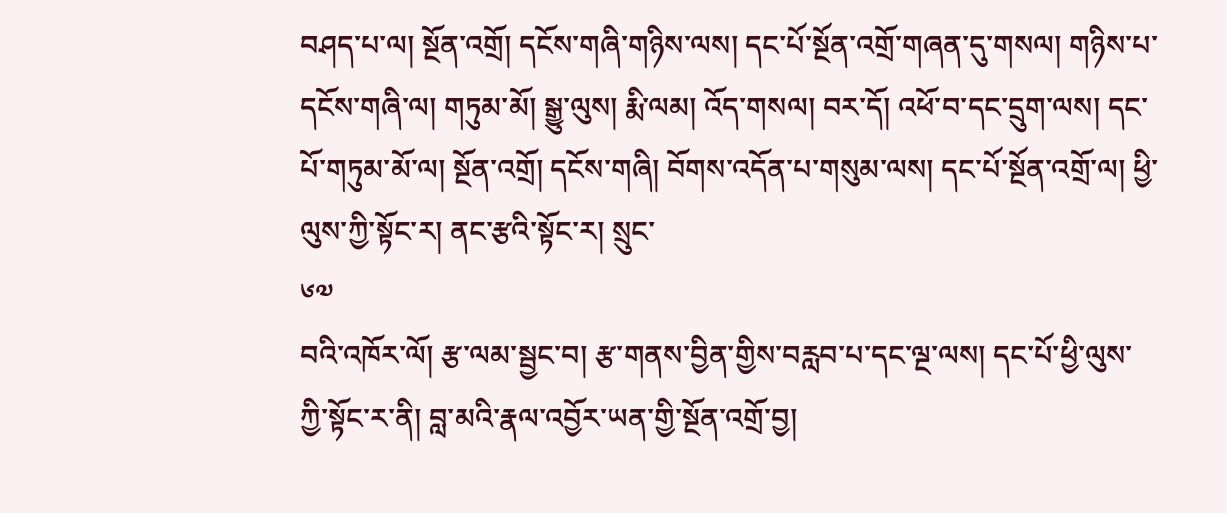བཤད་པ་ལ། སྔོན་འགྲོ། དངོས་གཞི་གཉིས་ལས། དང་པོ་སྔོན་འགྲོ་གཞན་དུ་གསལ། གཉིས་པ་དངོས་གཞི་ལ། གཏུམ་མོ། སྒྱུ་ལུས། རྨི་ལམ། འོད་གསལ། བར་དོ། འཕོ་བ་དང་དྲུག་ལས། དང་པོ་གཏུམ་མོ་ལ། སྔོན་འགྲོ། དངོས་གཞི། བོགས་འདོན་པ་གསུམ་ལས། དང་པོ་སྔོན་འགྲོ་ལ། ཕྱི་ལུས་ཀྱི་སྟོང་ར། ནང་རྩའི་སྟོང་ར། སྲུང་
༦༧
བའི་འཁོར་ལོ། རྩ་ལམ་སྦྱང་བ། རྩ་གནས་བྱིན་གྱིས་བརླབ་པ་དང་ལྔ་ལས། དང་པོ་ཕྱི་ལུས་ཀྱི་སྟོང་ར་ནི། བླ་མའི་རྣལ་འབྱོར་ཡན་གྱི་སྔོན་འགྲོ་བྱ།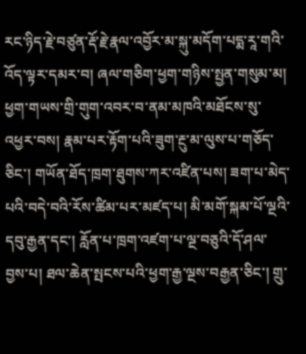རང་ཉིད་རྗེ་བཙུན་རྡོ་རྗེ་རྣལ་འབྱོར་མ་སྐུ་མདོག་པདྨ་རཱ་གའི་འོད་ལྟར་དམར་བ། ཞལ་གཅིག་ཕྱག་གཉིས་སྤྱན་གསུམ་མ། ཕྱག་གཡས་གྲི་གུག་འབར་བ་ནམ་མཁའི་མཐོངས་སུ་འཕྱར་བས། རྣམ་པར་རྟོག་པའི་ཟུག་རྔུ་མ་ལུས་པ་གཅོད་ཅིང་། གཡོན་ཐོད་ཁྲག་ཐུགས་ཀར་འཛིན་པས། ཟག་པ་མེད་པའི་བདེ་བའི་རོས་ཚིམ་པར་མཛད་པ། མི་མགོ་སྐམ་པོ་ལྔའི་དབུ་རྒྱན་དང་། རློན་པ་ཁྲག་འཛག་པ་ལྔ་བཅུའི་དོ་ཤལ་བྱས་པ། ཐལ་ཆེན་སྤངས་པའི་ཕྱག་རྒྱ་ལྔས་བརྒྱན་ཅིང་། གྲུ་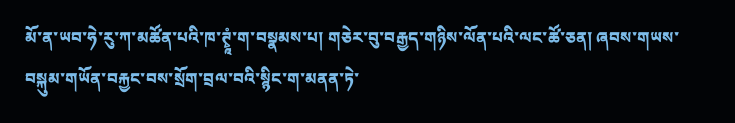མོ་ན་ཡབ་ཧེ་རུ་ཀ་མཚོན་པའི་ཁ་ཊྭཱཾ་ག་བསྣམས་པ། གཅེར་བུ་བརྒྱད་གཉིས་ལོན་པའི་ལང་ཚོ་ཅན། ཞབས་གཡས་བསྐུམ་གཡོན་བརྐྱང་བས་སྲོག་བྲལ་བའི་སྙིང་ག་མནན་ཏེ་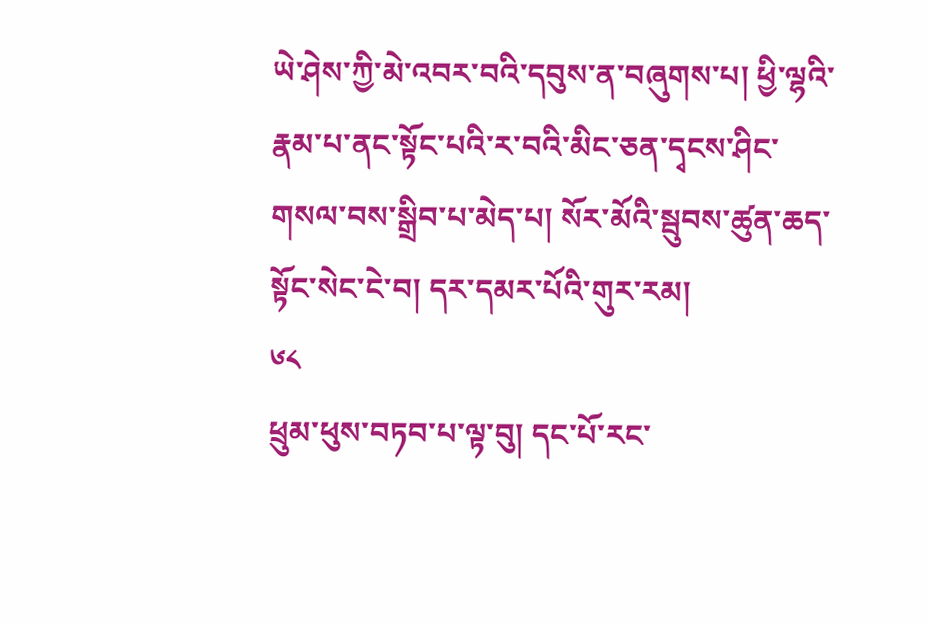ཡེ་ཤེས་ཀྱི་མེ་འབར་བའི་དབུས་ན་བཞུགས་པ། ཕྱི་ལྷའི་རྣམ་པ་ནང་སྟོང་པའི་ར་བའི་མིང་ཅན་དྭངས་ཤིང་གསལ་བས་སྒྲིབ་པ་མེད་པ། སོར་མོའི་སྦུབས་ཚུན་ཆད་སྟོང་སེང་ངེ་བ། དར་དམར་པོའི་གུར་རམ།
༦༨
ཕྲུམ་ཕུས་བཏབ་པ་ལྟ་བུ། དང་པོ་རང་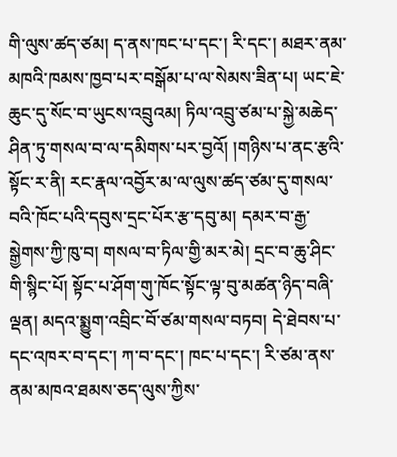གི་ལུས་ཚད་ཙམ། ད་ནས་ཁང་པ་དང་། རི་དང་། མཐར་ནམ་མཁའི་ཁམས་ཁྱབ་པར་བསྒོམ་པ་ལ་སེམས་ཟིན་པ། ཡང་ཇེ་ཆུང་དུ་སོང་བ་ཡུངས་འབྲུའམ། ཏིལ་འབྲུ་ཙམ་པ་སྐྱེ་མཆེད་ཤིན་ཏུ་གསལ་བ་ལ་དམིགས་པར་བྱའོ། །གཉིས་པ་ནང་རྩའི་སྟོང་ར་ནི། རང་རྣལ་འབྱོར་མ་ལ་ལུས་ཚད་ཙམ་དུ་གསལ་བའི་ཁོང་པའི་དབུས་དྲང་པོར་རྩ་དབུ་མ། དམར་བ་རྒྱ་སྒྱེགས་ཀྱི་ཁུ་བ། གསལ་བ་ཏིལ་གྱི་མར་མེ། དྲང་བ་ཆུ་ཤིང་གི་སྙིང་པོ། སྟོང་པ་ཤོག་གུ་ཁོང་སྟོང་ལྟ་བུ་མཚན་ཉིད་བཞི་ལྡན། མདའ་སྨྱུག་འབྲིང་བོ་ཙམ་གསལ་བཏབ། དེ་ཐེབས་པ་དང་འཁར་བ་དང་། ཀ་བ་དང་། ཁང་པ་དང་། རི་ཙམ་ནས་ནམ་མཁའ་ཐམས་ཅད་ལུས་ཀྱིས་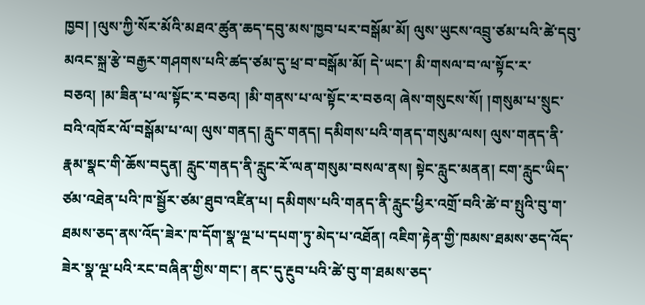ཁྱབ། །ལུས་ཀྱི་སོར་མོའི་མཐའ་ཚུན་ཆད་དབུ་མས་ཁྱབ་པར་བསྒོམ་མོ། ལུས་ཡུངས་འབྲུ་ཙམ་པའི་ཚེ་དབུ་མའང་སྐྲ་རྩེ་བརྒྱར་གཤགས་པའི་ཚད་ཙམ་དུ་ཕྲ་བ་བསྒོམ་མོ། དེ་ཡང་། མི་གསལ་བ་ལ་སྟོང་ར་བཅའ། །མ་ཟིན་པ་ལ་སྟོང་ར་བཅའ། །མི་གནས་པ་ལ་སྟོང་ར་བཅའ། ཞེས་གསུངས་སོ། །གསུམ་པ་སྲུང་བའི་འཁོར་ལོ་བསྒོམ་པ་ལ། ལུས་གནད། རླུང་གནད། དམིགས་པའི་གནད་གསུམ་ལས། ལུས་གནད་ནི་རྣམ་སྣང་གི་ཆོས་བདུན། རླུང་གནད་ནི་རླུང་རོ་ལན་གསུམ་བསལ་ནས། སྟེང་རླུང་མནན། ངག་རླུང་ཡིད་ཙམ་འཐེན་པའི་ཁ་སྦྱོར་ཙམ་ཐུབ་འཛིན་པ། དམིགས་པའི་གནད་ནི་རླུང་ཕྱིར་འགྲོ་བའི་ཚེ་བ་སྤུའི་བུ་ག་ཐམས་ཅད་ནས་འོད་ཟེར་ཁ་དོག་སྣ་ལྔ་པ་དཔག་ཏུ་མེད་པ་འཐོན། འཇིག་རྟེན་གྱི་ཁམས་ཐམས་ཅད་འོད་ཟེར་སྣ་ལྔ་པའི་རང་བཞིན་གྱིས་གང་། ནང་དུ་རྔུབ་པའི་ཚེ་བུ་ག་ཐམས་ཅད་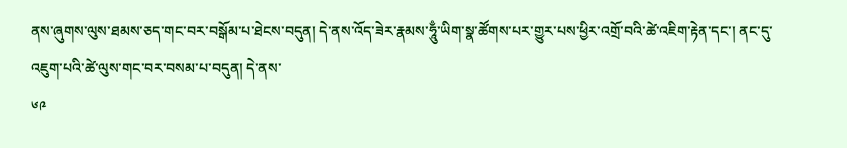ནས་ཞུགས་ལུས་ཐམས་ཅད་གང་བར་བསྒོམ་པ་ཐེངས་བདུན། དེ་ནས་འོད་ཟེར་རྣམས་ཧཱུྃ་ཡིག་སྣ་ཚོགས་པར་གྱུར་པས་ཕྱིར་འགྲོ་བའི་ཚེ་འཇིག་རྟེན་དང་། ནང་དུ་འཇུག་པའི་ཚེ་ལུས་གང་བར་བསམ་པ་བདུན། དེ་ནས་
༦༩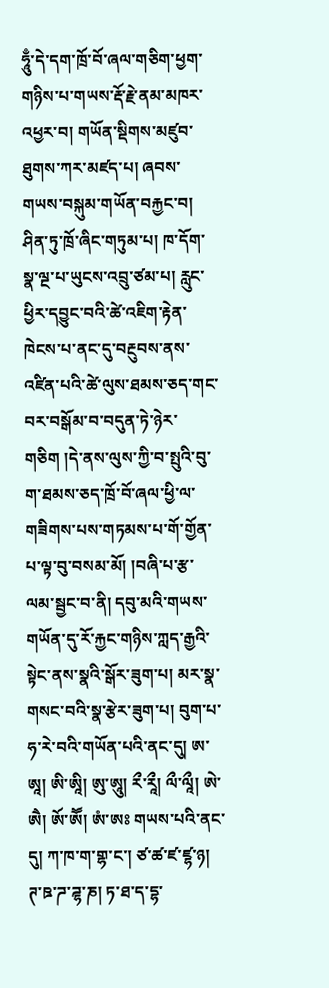ཧཱུྃ་དེ་དག་ཁྲོ་བོ་ཞལ་གཅིག་ཕྱག་གཉིས་པ་གཡས་རྡོ་རྗེ་ནམ་མཁར་འཕྱར་བ། གཡོན་སྡིགས་མཛུབ་ཐུགས་ཀར་མཛད་པ། ཞབས་གཡས་བསྐུམ་གཡོན་བརྐྱང་བ། ཤིན་ཏུ་ཁྲོ་ཞིང་གཏུམ་པ། ཁ་དོག་སྣ་ལྔ་པ་ཡུངས་འབྲུ་ཙམ་པ། རླུང་ཕྱིར་དབྱུང་བའི་ཚེ་འཇིག་རྟེན་ཁེངས་པ་ནང་དུ་བརྔུབས་ནས་འཛིན་པའི་ཚེ་ལུས་ཐམས་ཅད་གང་བར་བསྒོམ་བ་བདུན་ཏེ་ཉེར་གཅིག །དེ་ནས་ལུས་ཀྱི་བ་སྤུའི་བུ་ག་ཐམས་ཅད་ཁྲོ་བོ་ཞལ་ཕྱི་ལ་གཟིགས་པས་གཏམས་པ་གོ་གྱོན་པ་ལྟ་བུ་བསམ་མོ། །བཞི་པ་རྩ་ལམ་སྦྱང་བ་ནི། དབུ་མའི་གཡས་གཡོན་དུ་རོ་རྐྱང་གཉིས་ཀླད་རྒྱའི་སྟེང་ནས་སྣའི་སྒོར་ཟུག་པ། མར་སྣ་གསང་བའི་སྣ་རྩེར་ཟུག་པ། བུག་པ་ཧ་རེ་བའི་གཡོན་པའི་ནང་དུ། ཨ་ཨཱ། ཨི་ཨཱི། ཨུ་ཨཱུ། རྀ་རཱྀ། ལྀ་ལཱྀ། ཨེ་ཨཻ། ཨོ་ཨཽ། ཨཾ་ཨཿ གཡས་པའི་ནང་དུ། ཀ་ཁ་ག་གྷ་ང་། ཙ་ཚ་ཛ་ཛྷ་ཉ། ཊ་ཋ་ཌ་ཌྷ་ཎ། ཏ་ཐ་ད་དྷ་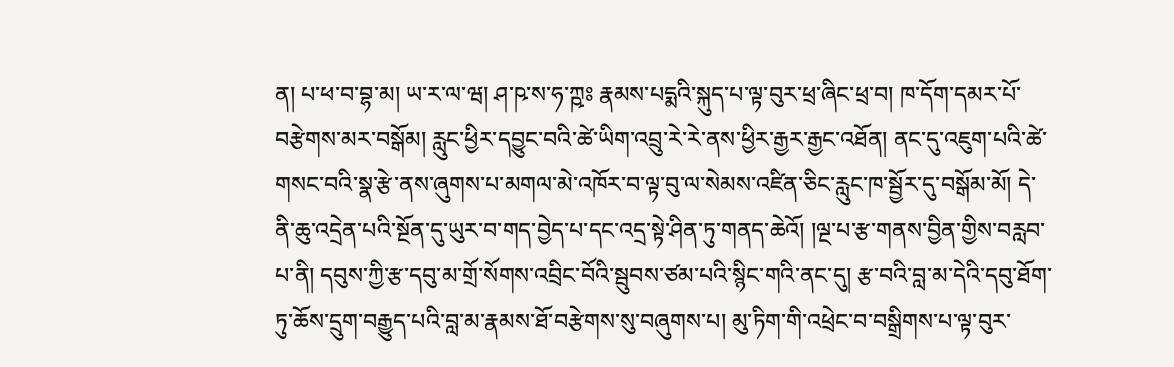ན། པ་ཕ་བ་བྷ་མ། ཡ་ར་ལ་ཝ། ཤ་ཥ་ས་ཧ་ཀྵཿ རྣམས་པདྨའི་སྐུད་པ་ལྟ་བུར་ཕྲ་ཞིང་ཕྲ་བ། ཁ་དོག་དམར་པོ་བརྩེགས་མར་བསྒོམ། རླུང་ཕྱིར་དབྱུང་བའི་ཚེ་ཡིག་འབྲུ་རེ་རེ་ནས་ཕྱིར་རྒྱར་རྒྱང་འཐོན། ནང་དུ་འཇུག་པའི་ཚེ་གསང་བའི་སྣ་རྩེ་ནས་ཞུགས་པ་མགལ་མེ་འཁོར་བ་ལྟ་བུ་ལ་སེམས་འཛིན་ཅིང་རླུང་ཁ་སྦྱོར་དུ་བསྒོམ་མོ། དེ་ནི་ཆུ་འདྲེན་པའི་སྔོན་དུ་ཡུར་བ་གད་བྱེད་པ་དང་འདྲ་སྟེ་ཤིན་ཏུ་གནད་ཆེའོ། །ལྔ་པ་རྩ་གནས་བྱིན་གྱིས་བརླབ་པ་ནི། དབུས་ཀྱི་རྩ་དབུ་མ་གྲོ་སོགས་འབྲིང་བོའི་སྦུབས་ཙམ་པའི་སྙིང་གའི་ནང་དུ། རྩ་བའི་བླ་མ་དེའི་དབུ་ཐོག་ཏུ་ཆོས་དྲུག་བརྒྱུད་པའི་བླ་མ་རྣམས་ཐོ་བརྩེགས་སུ་བཞུགས་པ། མུ་ཏིག་གི་འཕྲེང་བ་བསྒྲིགས་པ་ལྟ་བུར་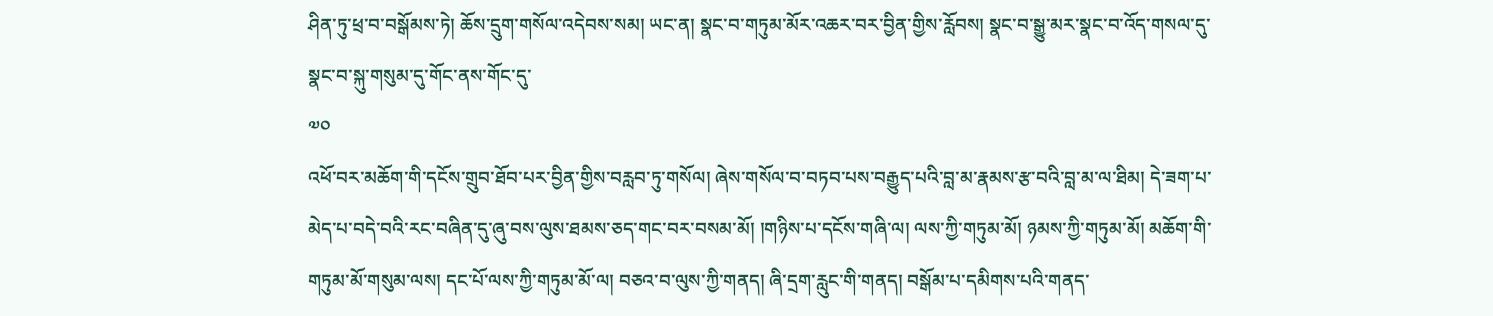ཤིན་ཏུ་ཕྲ་བ་བསྒོམས་ཏེ། ཆོས་དྲུག་གསོལ་འདེབས་སམ། ཡང་ན། སྣང་བ་གཏུམ་མོར་འཆར་བར་བྱིན་གྱིས་རློབས། སྣང་བ་སྒྱུ་མར་སྣང་བ་འོད་གསལ་དུ་སྣང་བ་སྐུ་གསུམ་དུ་གོང་ནས་གོང་དུ་
༧༠
འཕོ་བར་མཆོག་གི་དངོས་གྲུབ་ཐོབ་པར་བྱིན་གྱིས་བརླབ་ཏུ་གསོལ། ཞེས་གསོལ་བ་བཏབ་པས་བརྒྱུད་པའི་བླ་མ་རྣམས་རྩ་བའི་བླ་མ་ལ་ཐིམ། དེ་ཟག་པ་མེད་པ་བདེ་བའི་རང་བཞིན་དུ་ཞུ་བས་ལུས་ཐམས་ཅད་གང་བར་བསམ་མོ། །གཉིས་པ་དངོས་གཞི་ལ། ལས་ཀྱི་གཏུམ་མོ། ཉམས་ཀྱི་གཏུམ་མོ། མཆོག་གི་གཏུམ་མོ་གསུམ་ལས། དང་པོ་ལས་ཀྱི་གཏུམ་མོ་ལ། བཅའ་བ་ལུས་ཀྱི་གནད། ཞི་དྲག་རླུང་གི་གནད། བསྒོམ་པ་དམིགས་པའི་གནད་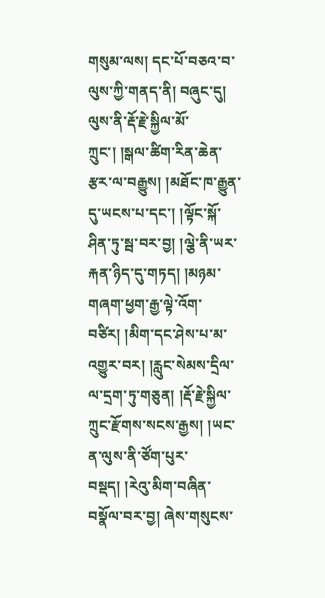གསུམ་ལས། དང་པོ་བཅའ་བ་ལུས་ཀྱི་གནད་ནི། བཞུང་དུ། ལུས་ནི་རྡོ་རྗེ་སྐྱིལ་མོ་ཀྲུང་། །སྒལ་ཚིག་རིན་ཆེན་རྩར་ལ་བརྒྱུས། །མཐོང་ཁ་རྒྱུན་དུ་ཡངས་པ་དང་། །ལྟོང་སྐོ་ཤིན་ཏུ་སྦ་བར་བྱ། །ལྕེ་ནི་ཡར་རྐན་ཉིད་དུ་གཏད། །མཉམ་གཞག་ཕྱག་རྒྱ་ལྟེ་འོག་བཙིར། །མིག་དང་ཤེས་པ་མ་འགྱུར་བར། །རླུང་སེམས་དྲིལ་ལ་དྲག་ཏུ་གཅུན། །རྡོ་རྗེ་སྐྱིལ་ཀྲུང་རྫོགས་སངས་རྒྱས། །ཡང་ན་ལུས་ནི་ཙོག་པུར་བསྡད། །རེའུ་མིག་བཞིན་བསྣོལ་བར་བྱ། ཞེས་གསུངས་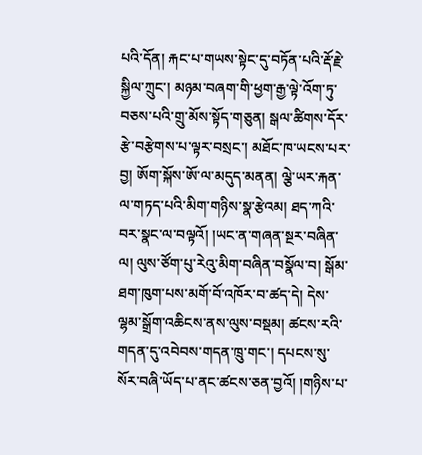པའི་དོན། རྐང་པ་གཡས་སྟེང་དུ་བཏོན་པའི་རྡོ་རྗེ་སྐྱིལ་ཀྲུང་། མཉམ་བཞག་གི་ཕྱག་རྒྱ་ལྟེ་འོག་ཏུ་བཅས་པའི་གྲུ་མོས་སྟོད་གཅུན། སྒལ་ཚིགས་དོར་རྩེ་བརྩེགས་པ་ལྟར་བསྲང་། མཐོང་ཁ་ཡངས་པར་བྱ། ཨོག་སྐོས་ཨོ་ལ་མདུད་མནན། ལྕེ་ཡར་རྐན་ལ་གཏད་པའི་མིག་གཉིས་སྣ་རྩེའམ། ཐད་ཀའི་བར་སྣང་ལ་བལྟའོ། །ཡང་ན་གཞན་སྔར་བཞིན་ལ། ལུས་ཙོག་པུ་རེའུ་མིག་བཞིན་བསྣོལ་བ། སྒོམ་ཐག་ཁུག་པས་མགོ་བོ་འཁོར་བ་ཚད་དེ། དེས་ལྷམ་སྒྲོག་འཆིངས་ནས་ལུས་བསྡམ། ཚངས་རའི་གདན་དུ་འབེབས་གདན་ཁྲུ་གང་། དཔངས་སུ་སོར་བཞི་ཡོད་པ་ནང་ཚངས་ཅན་བྱའོ། །གཉིས་པ་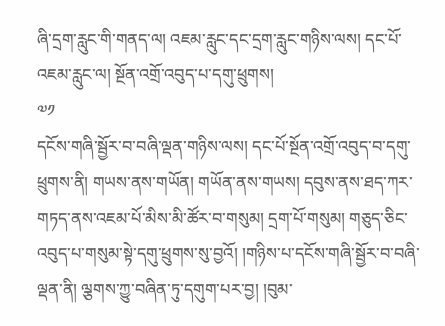ཞི་དྲག་རླུང་གི་གནད་ལ། འཇམ་རླུང་དང་དྲག་རླུང་གཉིས་ལས། དང་པོ་འཇམ་རླུང་ལ། སྔོན་འགྲོ་འབུད་པ་དགུ་ཕྲུགས།
༧༡
དངོས་གཞི་སྦྱོར་བ་བཞི་ལྡན་གཉིས་ལས། དང་པོ་སྔོན་འགྲོ་འབུད་བ་དགུ་ཕྲུགས་ནི། གཡས་ནས་གཡོན། གཡོན་ནས་གཡས། དབུས་ནས་ཐད་ཀར་གཏད་ནས་འཇམ་པོ་མིས་མི་ཚོར་བ་གསུམ། དྲག་པོ་གསུམ། གཅུད་ཅིང་འབུད་པ་གསུམ་སྟེ་དགུ་ཕྲུགས་སུ་བྱའོ། །གཉིས་པ་དངོས་གཞི་སྦྱོར་བ་བཞི་ལྡན་ནི། ལྕགས་ཀྱུ་བཞིན་ཏུ་དགུག་པར་བྱ། །བུམ་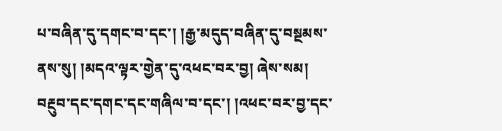པ་བཞིན་དུ་དགང་བ་དང་། །རྒྱ་མདུད་བཞིན་དུ་བསྔམས་ནས་སུ། །མདའ་ལྟར་གྱེན་དུ་འཕང་བར་བྱ། ཞེས་སམ། བརྔུབ་དང་དགང་དང་གཞིལ་བ་དང་། །འཕང་བར་བྱ་དང་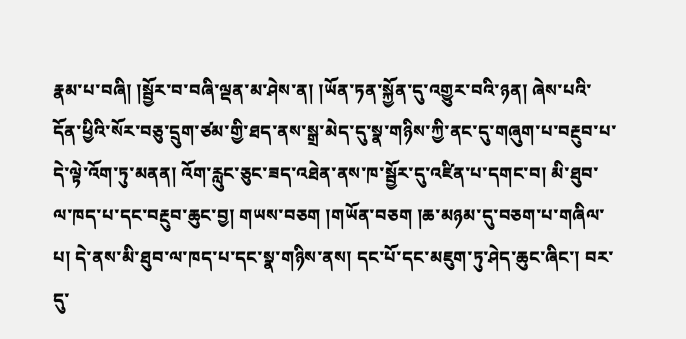རྣམ་པ་བཞི། །སྦྱོར་བ་བཞི་ལྡན་མ་ཤེས་ན། །ཡོན་ཏན་སྐྱོན་དུ་འགྱུར་བའི་ཉན། ཞེས་པའི་དོན་ཕྱིའི་སོར་བཅུ་དྲུག་ཙམ་གྱི་ཐད་ནས་སྒྲ་མེད་དུ་སྣ་གཉིས་ཀྱི་ནང་དུ་གཞུག་པ་བརྔུབ་པ་དེ་ལྟེ་འོག་ཏུ་མནན། འོག་རླུང་ཅུང་ཟད་འཐེན་ནས་ཁ་སྦྱོར་དུ་འཛིན་པ་དགང་བ། མི་ཐུབ་ལ་ཁད་པ་དང་བརྔུབ་ཆུང་བྱ། གཡས་བཅག །གཡོན་བཅག །ཆ་མཉམ་དུ་བཅག་པ་གཞིལ་པ། དེ་ནས་མི་ཐུབ་ལ་ཁད་པ་དང་སྣ་གཉིས་ནས། དང་པོ་དང་མཇུག་ཏུ་ཤེད་ཆུང་ཞིང་། བར་དུ་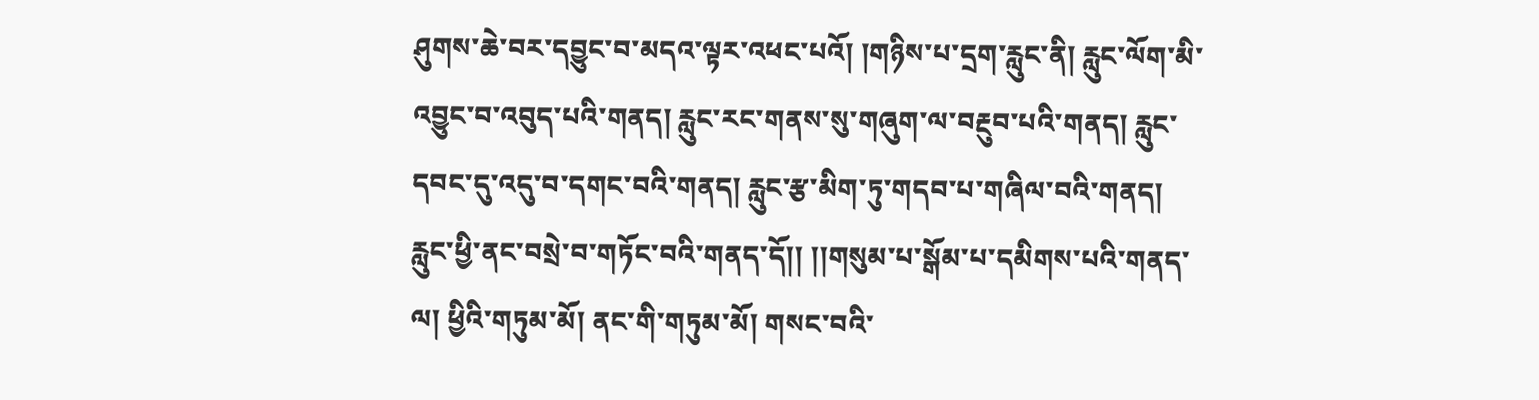ཤུགས་ཆེ་བར་དབྱུང་བ་མདའ་ལྟར་འཕང་པའོ། །གཉིས་པ་དྲག་རླུང་ནི། རླུང་ལོག་མི་འབྱུང་བ་འབུད་པའི་གནད། རླུང་རང་གནས་སུ་གཞུག་ལ་བརྔུབ་པའི་གནད། རླུང་དབང་དུ་འདུ་བ་དགང་བའི་གནད། རླུང་རྩ་མིག་ཏུ་གདབ་པ་གཞིལ་བའི་གནད། རླུང་ཕྱི་ནང་བསྲེ་བ་གཏོང་བའི་གནད་དོ།། །།གསུམ་པ་སྒོམ་པ་དམིགས་པའི་གནད་ལ། ཕྱིའི་གཏུམ་མོ། ནང་གི་གཏུམ་མོ། གསང་བའི་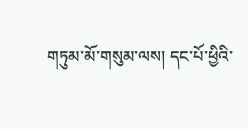གཏུམ་མོ་གསུམ་ལས། དང་པོ་ཕྱིའི་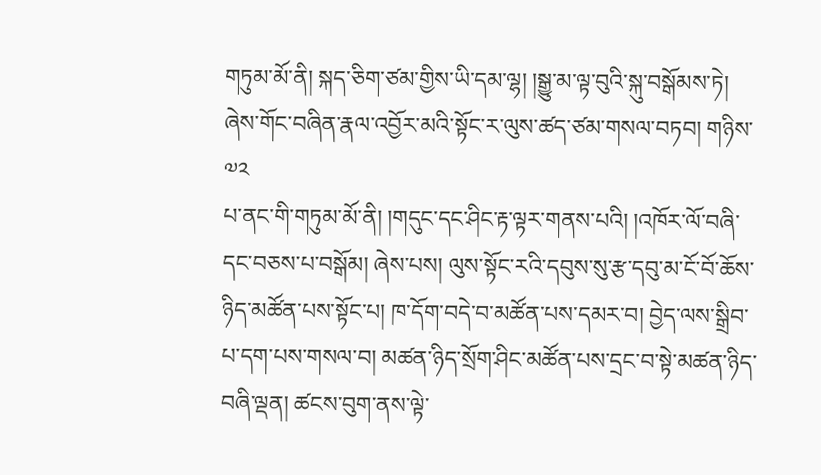གཏུམ་མོ་ནི། སྐད་ཅིག་ཙམ་གྱིས་ཡི་དམ་ལྷ། །སྒྱུ་མ་ལྟ་བུའི་སྐུ་བསྒོམས་ཏེ། ཞེས་གོང་བཞིན་རྣལ་འབྱོར་མའི་སྟོང་ར་ལུས་ཚད་ཙམ་གསལ་བཏབ། གཉིས་
༧༢
པ་ནང་གི་གཏུམ་མོ་ནི། །གདུང་དང་ཤིང་རྟ་ལྟར་གནས་པའི། །འཁོར་ལོ་བཞི་དང་བཅས་པ་བསྒོམ། ཞེས་པས། ལུས་སྟོང་རའི་དབུས་སུ་རྩ་དབུ་མ་ངོ་བོ་ཆོས་ཉིད་མཚོན་པས་སྟོང་པ། ཁ་དོག་བདེ་བ་མཚོན་པས་དམར་བ། བྱེད་ལས་སྒྲིབ་པ་དག་པས་གསལ་བ། མཚན་ཉིད་སྲོག་ཤིང་མཚོན་པས་དྲང་བ་སྟེ་མཚན་ཉིད་བཞི་ལྡན། ཚངས་བུག་ནས་ལྟེ་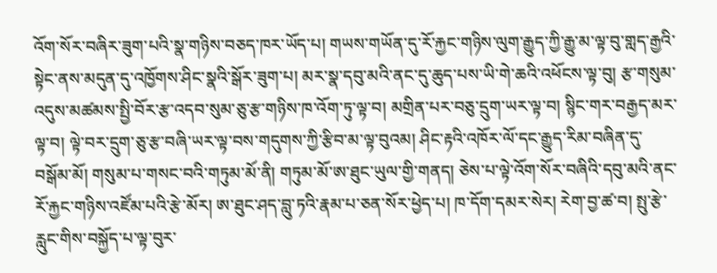འོག་སོར་བཞིར་ཟུག་པའི་སྣ་གཉིས་བཅད་ཁར་ཡོད་པ། གཡས་གཡོན་དུ་རོ་རྐྱང་གཉིས་ལུག་རྒྱུད་ཀྱི་རྒྱུ་མ་ལྟ་བུ་གླད་རྒྱའི་སྟེང་ནས་མདུན་དུ་འཁྱོགས་ཤིང་སྣའི་སྒོར་ཟུག་པ། མར་སྣ་དབུ་མའི་ནང་དུ་ཆུད་པས་ཡི་གེ་ཆའི་འཕོངས་ལྟ་བུ། རྩ་གསུམ་འདུས་མཚམས་སྤྱི་བོར་རྩ་འདབ་སུམ་ཅུ་རྩ་གཉིས་ཁ་འོག་ཏུ་ལྟ་བ། མགྲིན་པར་བཅུ་དྲུག་ཡར་ལྟ་བ། སྙིང་གར་བརྒྱད་མར་ལྟ་བ། ལྟེ་བར་དྲུག་ཅུ་རྩ་བཞི་ཡར་ལྟ་བས་གདུགས་ཀྱི་རྩིབ་མ་ལྟ་བུའམ། ཤིང་རྟའི་འཁོར་ལོ་དང་རྒྱུད་རིམ་བཞིན་དུ་བསྒོམ་མོ། གསུམ་པ་གསང་བའི་གཏུམ་མོ་ནི། གཏུམ་མོ་ཨ་ཐུང་ཡུལ་གྱི་གནད། ཅེས་པ་ལྟེ་འོག་སོར་བཞིའི་དབུ་མའི་ནང་རོ་རྐྱང་གཉིས་འཛོམ་པའི་རྩེ་མོར། ཨ་ཐུང་ཤད་བླུ་ཏའི་རྣམ་པ་ཅན་སོར་ཕྱེད་པ། ཁ་དོག་དམར་སེར། རེག་བྱ་ཚ་བ། སྤུ་རྩེ་རླུང་གིས་བསྐྱོད་པ་ལྟ་བུར་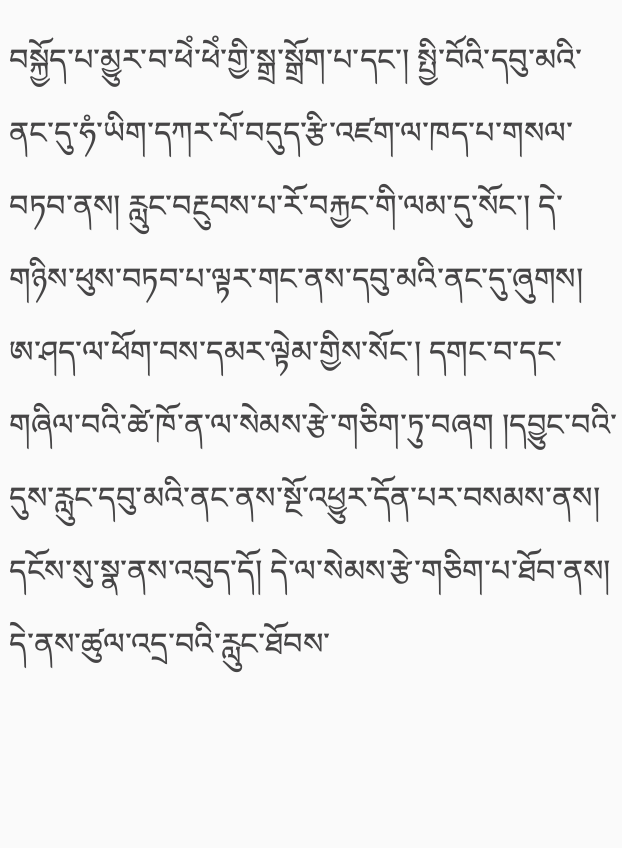བསྐྱོད་པ་མྱུར་བ་ཕེཾ་ཕེཾ་གྱི་སྒྲ་སྒྲོག་པ་དང་། སྤྱི་བོའི་དབུ་མའི་ནང་དུ་ཧཾ་ཡིག་དཀར་པོ་བདུད་རྩི་འཛག་ལ་ཁད་པ་གསལ་བཏབ་ནས། རླུང་བརྔུབས་པ་རོ་བརྐྱང་གི་ལམ་དུ་སོང་། དེ་གཉིས་ཕུས་བཏབ་པ་ལྟར་གང་ནས་དབུ་མའི་ནང་དུ་ཞུགས། ཨ་ཤད་ལ་ཕོག་བས་དམར་ལྟེམ་གྱིས་སོང་། དགང་བ་དང་གཞིལ་བའི་ཚེ་ཁོ་ན་ལ་སེམས་རྩེ་གཅིག་ཏུ་བཞག །དབྱུང་བའི་དུས་རླུང་དབུ་མའི་ནང་ནས་སྔོ་འཕྱུར་དོན་པར་བསམས་ནས། དངོས་སུ་སྣ་ནས་འབུད་དོ། དེ་ལ་སེམས་རྩེ་གཅིག་པ་ཐོབ་ནས། དེ་ནས་ཚུལ་འདྲ་བའི་རླུང་ཐོབས་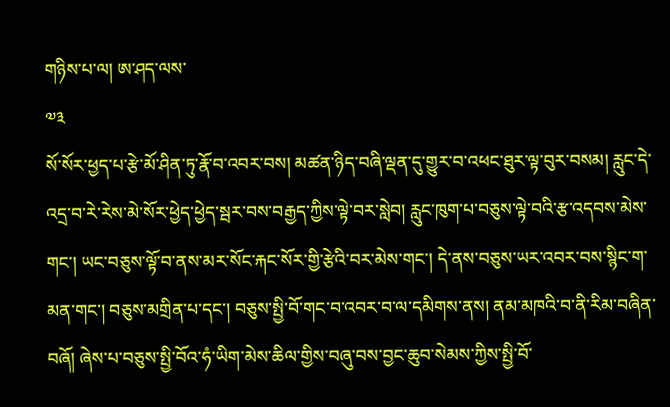གཉིས་པ་ལ། ཨ་ཤད་ལས་
༧༣
སོ་སོར་ཕྱད་པ་རྩེ་མོ་ཤིན་ཏུ་རྣོ་བ་འབར་བས། མཚན་ཉིད་བཞི་ལྡན་དུ་གྱུར་བ་འཕང་ཐུར་ལྟ་བུར་བསམ། རླུང་དེ་འདྲ་བ་རེ་རེས་མེ་སོར་ཕྱེད་ཕྱེད་སྦར་བས་བརྒྱད་ཀྱིས་ལྟེ་བར་སླེབ། རླུང་ཁུག་པ་བཅུས་ལྟེ་བའི་རྩ་འདབས་མེས་གང་། ཡང་བཅུས་ལྟོ་བ་ནས་མར་སོང་རྐང་སོར་གྱི་རྩེའི་བར་མེས་གང་། དེ་ནས་བཅུས་ཡར་འབར་བས་སྙིང་ག་མན་གང་། བཅུས་མགྲིན་པ་དང་། བཅུས་སྤྱི་བོ་གང་བ་འབར་བ་ལ་དམིགས་ནས། ནམ་མཁའི་བ་ནི་རིམ་བཞིན་བཞོ། ཞེས་པ་བཅུས་སྤྱི་བོའ་ཧཾ་ཡིག་མེས་ཆིལ་གྱིས་བཞུ་བས་བྱང་ཆུབ་སེམས་ཀྱིས་སྤྱི་བོ་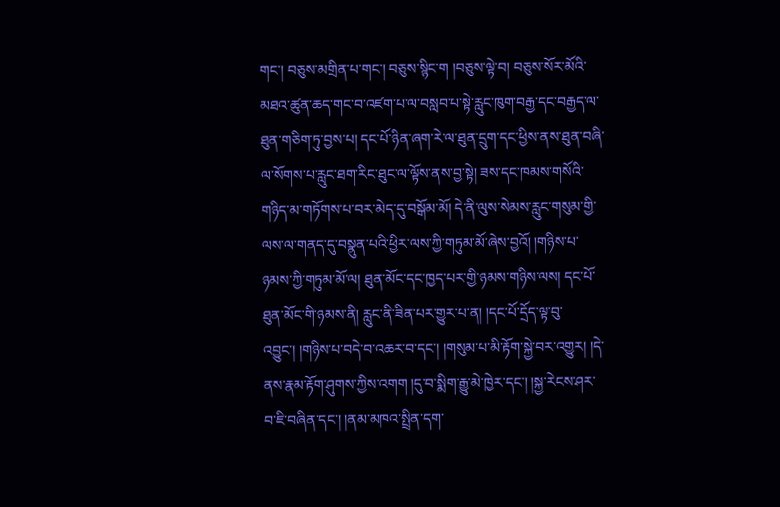གང་། བཅུས་མགྲིན་པ་གང་། བཅུས་སྙིང་ག །བཅུས་ལྟེ་བ། བཅུས་སོར་མོའི་མཐའ་ཚུན་ཆད་གང་བ་འཛག་པ་ལ་བསླབ་པ་སྟེ་རླུང་ཁུག་བརྒྱ་དང་བརྒྱད་ལ་ཐུན་གཅིག་ཏུ་བྱས་པ། དང་པོ་ཉིན་ཞག་རེ་ལ་ཐུན་དྲུག་དང་ཕྱིས་ནས་ཐུན་བཞི་ལ་སོགས་པ་རླུང་ཐག་རིང་ཐུང་ལ་ལྟོས་ནས་བྱ་སྟེ། ཟས་དང་ཁམས་གསོའི་གཉིད་མ་གཏོགས་པ་བར་མེད་དུ་བསྒོམ་མོ། དེ་ནི་ལུས་སེམས་རླུང་གསུམ་གྱི་ལས་ལ་གནད་དུ་བསྣུན་པའི་ཕྱིར་ལས་ཀྱི་གཏུམ་མོ་ཞེས་བྱའོ། །གཉིས་པ་ཉམས་ཀྱི་གཏུམ་མོ་ལ། ཐུན་མོང་དང་ཁྱད་པར་གྱི་ཉམས་གཉིས་ལས། དང་པོ་ཐུན་མོང་གི་ཉམས་ནི། རླུང་ནི་ཟིན་པར་གྱུར་པ་ན། །དང་པོ་དྲོད་ལྟ་བུ་འབྱུང་། །གཉིས་པ་བདེ་བ་འཆར་བ་དང་། །གསུམ་པ་མི་རྟོག་སྐྱེ་བར་འགྱུར། །དེ་ནས་རྣམ་རྟོག་ཤུགས་ཀྱིས་འགག །དུ་བ་སྨིག་རྒྱུ་མེ་ཁྱེར་དང་། །སྐྱ་རེངས་ཤར་བ་ཇི་བཞིན་དང་། །ནམ་མཁའ་སྤྲིན་དག་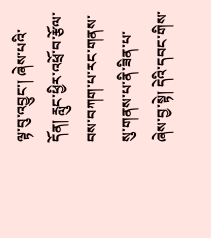ལྟ་བུ་འབྱུང་། ཞེས་པའི་དོན། རླུང་ཕྱིར་འཕྲོ་བ་རྩོལ་བས་བཀག་པ་རང་གནས་སུ་གནས་པ་ནི་ཟིན་པ་ཞེས་བྱ་སྟེ། དེའི་དབང་གིས་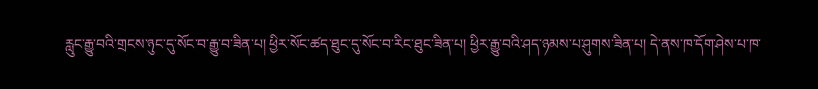རླུང་རྒྱུ་བའི་གྲངས་ཉུང་དུ་སོང་བ་རྒྱུ་བ་ཟིན་པ། ཕྱིར་སོང་ཚད་ཐུང་དུ་སོང་བ་རིང་ཐུང་ཟིན་པ། ཕྱིར་རྒྱུ་བའི་ཤད་ཉམས་པ་ཤུགས་ཟིན་པ། དེ་ནས་ཁ་དོག་ཤེས་པ་ཁ་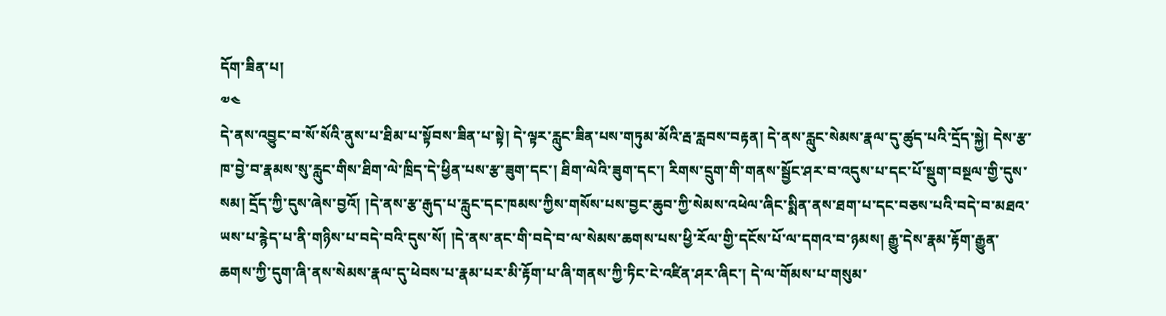དོག་ཟིན་པ།
༧༤
དེ་ནས་འབྱུང་བ་སོ་སོའི་ནུས་པ་ཐིམ་པ་སྟོབས་ཟིན་པ་སྟེ། དེ་ལྟར་རླུང་ཟིན་པས་གཏུམ་མོའི་རྦ་རླབས་བརྟན། དེ་ནས་རླུང་སེམས་རྣལ་དུ་ཚུད་པའི་དྲོད་སྐྱེ། དེས་རྩ་ཁ་བྱེ་བ་རྣམས་སུ་རླུང་གིས་ཐིག་ལེ་ཁྲིད་དེ་ཕྱིན་པས་རྩ་ཟུག་དང་། ཐིག་ལེའི་ཟུག་དང་། རིགས་དྲུག་གི་གནས་སྦྱོང་ཤར་བ་འདུས་པ་དང་པོ་སྡུག་བསྔལ་གྱི་དུས་སམ། དྲོད་ཀྱི་དུས་ཞེས་བྱའོ། །དེ་ནས་རྩ་རྒུད་པ་རླུང་དང་ཁམས་ཀྱིས་གསོས་པས་བྱང་ཆུབ་ཀྱི་སེམས་འཕེལ་ཞིང་སྨིན་ནས་ཐག་པ་དང་བཅས་པའི་བདེ་བ་མཐའ་ཡས་པ་རྙེད་པ་ནི་གཉིས་པ་བདེ་བའི་དུས་སོ། །དེ་ནས་ནང་གི་བདེ་བ་ལ་སེམས་ཆགས་པས་ཕྱི་རོལ་གྱི་དངོས་པོ་ལ་དགའ་བ་ཉམས། རྒྱུ་དེས་རྣམ་རྟོག་རྒྱུན་ཆགས་ཀྱི་དུག་ཞི་ནས་སེམས་རྣལ་དུ་ཕེབས་པ་རྣམ་པར་མི་རྟོག་པ་ཞི་གནས་ཀྱི་ཏིང་ངེ་འཛིན་ཤར་ཞིང་། དེ་ལ་གོམས་པ་གསུམ་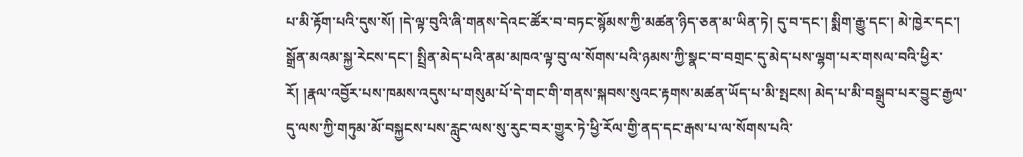པ་མི་རྟོག་པའི་དུས་སོ། །དེ་ལྟ་བུའི་ཞི་གནས་དེའང་ཚོར་བ་བཏང་སྙོམས་ཀྱི་མཚན་ཉིད་ཅན་མ་ཡིན་ཏེ། དུ་བ་དང་། སྨིག་རྒྱུ་དང་། མེ་ཁྱེར་དང་། སྒྲོན་མའམ་སྐྱ་རེངས་དང་། སྤྲིན་མེད་པའི་ནམ་མཁའ་ལྟ་བུ་ལ་སོགས་པའི་ཉམས་ཀྱི་སྣང་བ་བགྲང་དུ་མེད་པས་ལྷག་པར་གསལ་བའི་ཕྱིར་རོ། །རྣལ་འབྱོར་པས་ཁམས་འདུས་པ་གསུམ་པོ་དེ་གང་གི་གནས་སྐབས་སུའང་རྟགས་མཚན་ཡོད་པ་མི་སྤངས། མེད་པ་མི་བསྒྲུབ་པར་བྱུང་རྒྱལ་དུ་ལས་ཀྱི་གཏུམ་མོ་བསྐྱངས་པས་རླུང་ལས་སུ་རུང་བར་གྱུར་ཏེ་ཕྱི་རོལ་གྱི་ནད་དང་རྒས་པ་ལ་སོགས་པའི་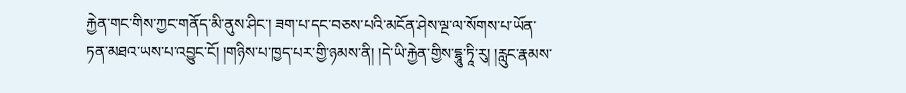རྐྱེན་གང་གིས་ཀྱང་གནོད་མི་ནུས་ཤིང་། ཟག་པ་དང་བཅས་པའི་མངོན་ཤེས་ལྔ་ལ་སོགས་པ་ཡོན་ཏན་མཐའ་ཡས་པ་འབྱུང་ངོ། །གཉིས་པ་ཁྱད་པར་གྱི་ཉམས་ནི། །དེ་ཡི་རྐྱེན་གྱིས་དྷཱུ་ཏཱི་རུ། །རླུང་རྣམས་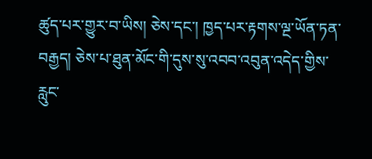ཚུད་པར་གྱུར་བ་ཡིས། ཅེས་དང་། ཁྱད་པར་རྟགས་ལྔ་ཡོན་ཏན་བརྒྱད། ཅེས་པ་ཐུན་མོང་གི་དུས་སུ་འབབ་འབུན་འདེད་གྱིས་རླུང་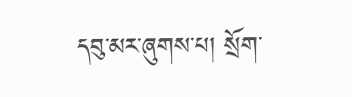དབུ་མར་ཞུགས་པ། སྲོག་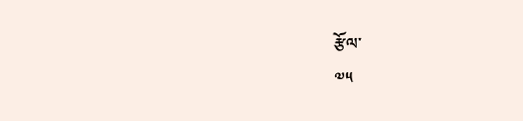རྩོལ་
༧༥